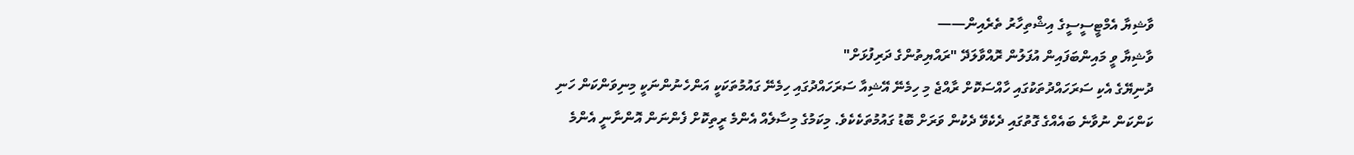ވާޝިޔާ އެމްޓީސީސީގެ އިޝްތިހާރު ތެރެއިން——
ވާޝިޔާ ވީ މައިންބަފައިން އުފަލުން ރޮއްވާލަދޭ "ރައްޔިތުންގެ ދަރިފުޅަށް"
ދުނިޔޭގެ އެކި ސަރަހައްދުތަކުގައި ހާއްސަކޮށް ރާއްޖެ މި ހިމެނޭ އޭޝިއާ ސަރަހައްދުގައި ހިމެނޭ ގައުމުތަކަކީ އަންހެނުންނަކީ މިނިވަންކަން ހަނި ކަންކަން ނުވާނެ ބައެއްގެ ގޮތުގައި ދެކެވޭ ދެކުން ވަރަށް ބޮޑު ގައުމުތަކެކެވެ. މިކަމުގެ މިސާލެއް އެންމެ ރީތިކޮށް ފެންނަން އޮންނާނީ އެންމެ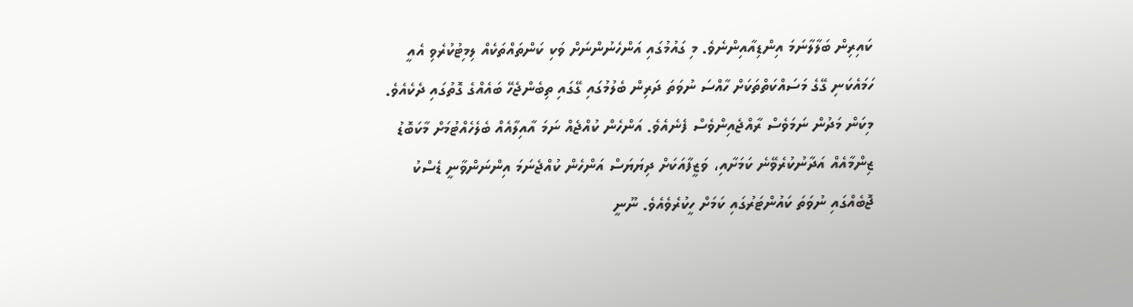ކައިރިން ބަލާލާނަމަ އިންޑިއާއިންނެވެ. މި ގައުމުގައި އަންހެނުންނަށް ވަކި ކަންތައްތަކެއް ލިމިޓުކުރެވި އެއީ ހަމައެކަނި ގޭގެ މަސައްކަތްތަކަށް ހާއްސަ ނުވަތަ ދަރިން ބެލުމުގައި ގޭގައި ތިބެންޖެހޭ ބައެއްގެ ގޮތުގައި ދެކެއެވެ.
މިކަން މަދުން ނަމަވެސް ރާއްޖެއިންވެސް ފެނެއެވެ. އަންހެން ކުއްޖެއް ނަމަ އާއިލާއެއް ބެލެހެއްޓުމަށް މާކަބޮޑު ޒިންމާއެއް އަދާނުކުރެވޭނެ ކަމަށާއި، ވަޒީފާއަކަށް ދިޔަޔަސް އަންހެން ކުއްޖެނަމަ އިންނަންވާނީ ޑެސްކު ޖޮބެއްގައި ނުވަތަ ކައުންޓަރުގައި ކަމަށް ހީކުރެވެއެވެ. ނޫނީ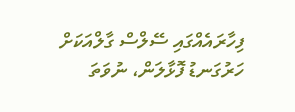ފިހާރައެއްގައި ސޭލްސް ގާލްއަކަށް ހަރުގަނޑު ފޮޅާލަން، ނުވަތަ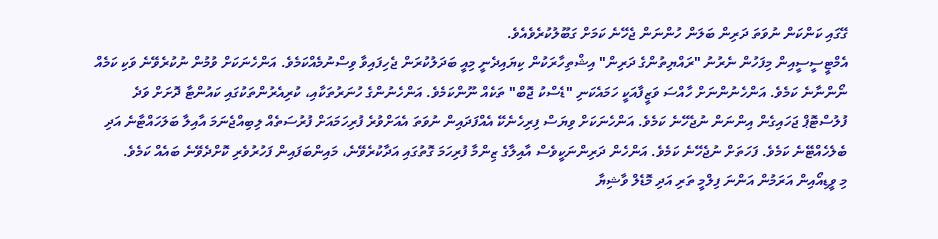ގޭގައި ކަންކަން ނުވަތަ ދަރިން ބަލަން ހުންނަން ޖެހޭނެ ކަމަށް ގަބޫލުކުރެވެއެވެ.
އެމްޓީސީސީއިން މިފަހުން ނެރުނު "ރައްޔިތުންގެ ދަރިން" އިޝްތިހާރަކުން ކިޔައިދެނީ މިއީ ބަދަލުކުރަން ޖެހިފައިވާ ވިސްނުމެއްކަމެވެ. އަންހެނަކަށް ވުމުން ނުކުރެވޭނެ ވަކި ކަމެއް ނޯންނާނެ ކަމެވެ. އަންހެނުންނަށް ހާއްސަ ވަޒީފާއަކީ ހަމައެކަނި "ޑެސްކު ޖޮބް" ތަކެއް ނޫންކަމެވެ. އަންހެނުންގެ ހުނަރުތަކާއި، ކުރިއެރުންތަކުގައި ކައުންޓާ ދޮށަށް ވަދެ ފުލުސްޓޮޕް ޖަހައިގެން އިންނަން ނުޖެހޭނެ ކަމެވެ. އަންހެނަކަށް ވިޔަސް ފިރިހެނެކޭ އެއްފަދައިން ނުވަތަ އެއަށްވުރެ ފުރިހަމައަށް ފުރުސަތެއް ލިބިއްޖެނަމަ އާއިލާ ބަލަހައްޓާނެ އަދި ބެލެހެއްޓޭނެ ކަމެވެ. ފަހަތަށް ނުޖެހޭނެ ކަމެވެ. އަންހެން ދަރިންނަކީވެސް އާއިލާގެ ޒިންމާ ފުރިހަމަ ގޮތުގައި އަދާކުރެވޭނެ، މައިންބަފައިން ފަހުރުވެރި ކޮށްދެވޭނެ ބައެއް ކަމެވެ.
މި ވީޑިއޯއިން އަރަމުން އަންނަ ފިލްމީ ތަރި އަދި މޮޑެލް ވާޝިޔާ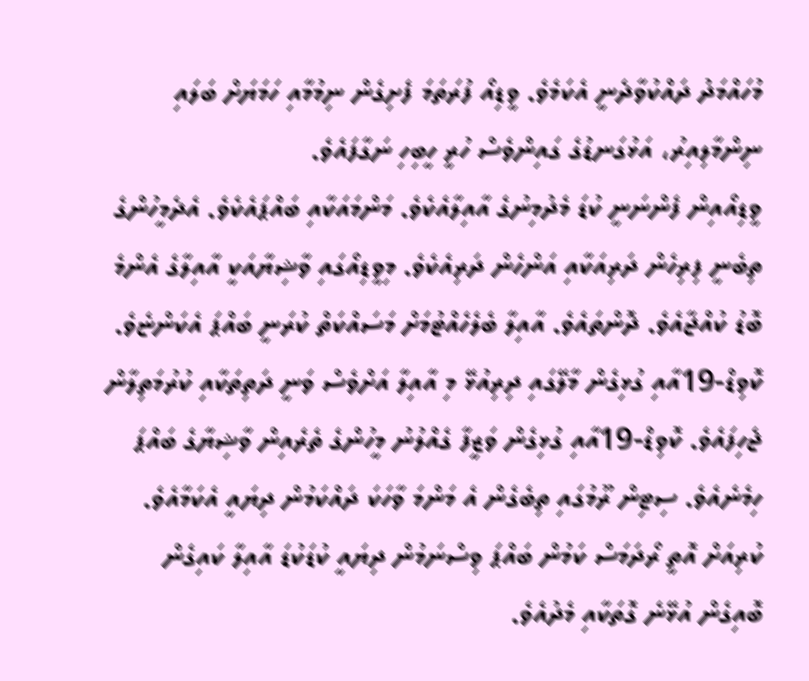މުހައްމަދު ދައްކުވާދެނީ އެކަމެވެ. ވީޑިއޯ ފުރަތަމަ ފެށިގެން ނިމުމާއި ހަމަޔަށް ބަލައި ނިންމާލިއިރު، އަޅުގަނޑުގެ ގައިންވެސް ހުރީ ހީބިހި ނަގާފައެވެ.
ވީޑިއޯއިން ފެންނަނީ ކުޑަ މެދުމިނުގެ އާއިލާއެކެވެ. މަންމައަކާއި ބައްޕައެކެވެ. އެދެމީހުންގެ ތިބެނީ ފިރިހެން ދަރިއަކާއި އަންހެން ދަރިއެކެވެ. މިވީޑިއޯގައި ވާޝިޔާއަކީ އާއިލާގެ އެންމެ ބޮޑު ކުއްޖާއެވެ. ދޮންތައެވެ. އާއިލާ ބެލެހެއްޓުމަށް މަސައްކަތް ކުރަނީ ބައްޕަ އެކަންޏެވެ.
ކޮވިޑް-19އާއި ގުޅިގެން މާލޭގައި ދިރިއުޅޭ މި އާއިލާ އަށްވެސް ވަނީ ދަތިތަކާއި ކުރުމަތިލާން ޖެހިފައެވެ. ކޮވިޑް-19އާއި ގުޅިގެން ވަޒީފާ ގެއްލުނު މީހުންގެ ތެރެއިން ވާޝިޔާގެ ބައްޕަ ހިމެނެއެވެ. ސިޓިން ރޫމުގައި ތިބެގެން އެ މަންމަ ވާހަކަ ދައްކަމުން ދިޔައީ އެކަމާއެވެ. ކުރިއަށް އޮތީ ރޯދަމަސް ކަމުން ބައްޕަ ވިސްނަމުން ދިޔައީ ކުޑަކުޑަ އާއިލާ ކައިގެން ބޮއިގެން އުޅޭނެ ގޮތަކާއި މެދުއެވެ.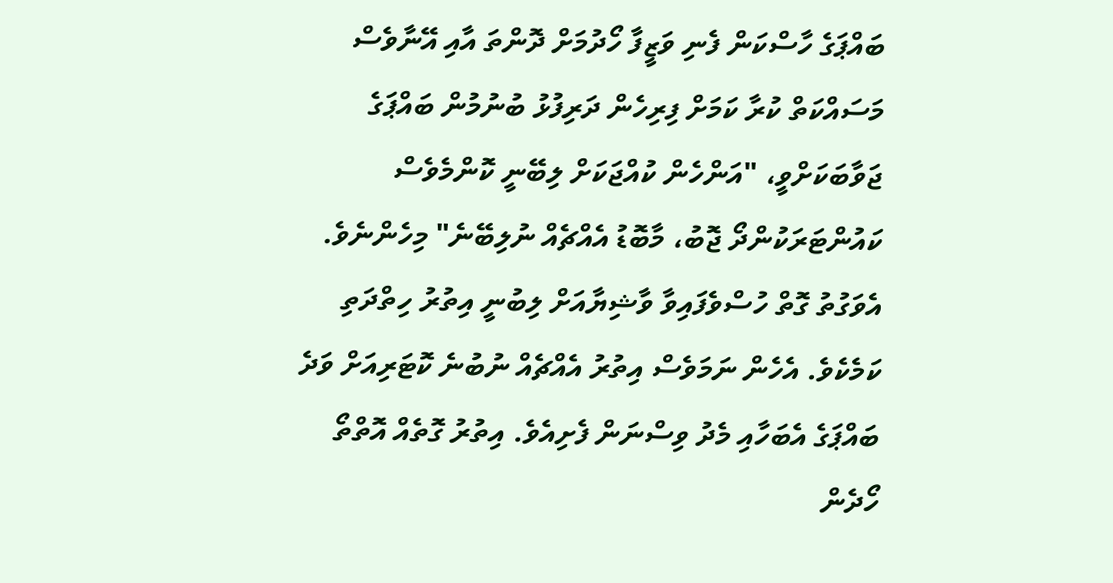ބައްޕަގެ ހާސްކަން ފެނި ވަޒީފާ ހޯދުމަށް ދޮންތަ އާއި އޭނާވެސް މަސައްކަތް ކުރާ ކަމަށް ފިރިހެން ދަރިފުޅު ބުނުމުން ބައްޕަގެ ޖަވާބަކަށްވީ، "އަންހެން ކުއްޖަކަށް ލިބޭނީ ކޮންމެވެސް ކައުންޓަރަކުންދޯ ޖޮބު، މާބޮޑު އެއްޗެއް ނުލިބޭނެ" މިހެންނެވެ. އެވަގުތު ގޮތް ހުސްވެފައިވާ ވާޝިޔާއަށް ލިބުނީ އިތުރު ހިތްދަތި ކަމެކެވެ. އެހެން ނަމަވެސް އިތުރު އެއްޗެއް ނުބުނެ ކޮޓަރިއަށް ވަދެ ބައްޕަގެ އެބަހާއި މެދު ވިސްނަން ފެށިއެވެ. އިތުރު ގޮތެއް އޮތްތޯ ހޯދެން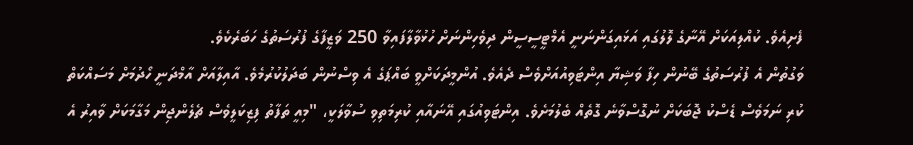ފެށިއެވެ. ކުއްލިއަކަށް އޭނާގެ ލޮލުގައި އަޅައިގަންނަނީ އެމްޓީސީސީން ދިވެހިންނަށް ހުޅުވާލާފައިވާ 250 ވަޒީފާގެ ފުރުސަތުގެ ހަބަރެކެވެ.
ވަގުތުން އެ ފުރުސަތުގެ ބޭނުން ހިފާ ވަޝިޔާ އިންޓަވިއުއަށްވެސް ދެއެވެ. އުންމީދަކަށްވީ ބައްޕަގެ އެ ވިސްނުން ބަދަލުކުރުމެވެ. އާއިލާއަށް އާމްދަނީ ހޯދުމަށް މަސައްކަތް ކުރި ނަމަވެސް ޑެސްކު ޖޮބަކަށް ނުގޮސްވާނެ ގޮތެއް ބެލުމަށެވެ. އިންޓަވިއުގައި އޭނައާއި ކުރިމަތިވި ސުވާލަކީ، "މިއީ ތަފާތު ފިޒިކަލީވެސް ޗެލެންޖިން މަގާމަކަށް ވާއިރު އެ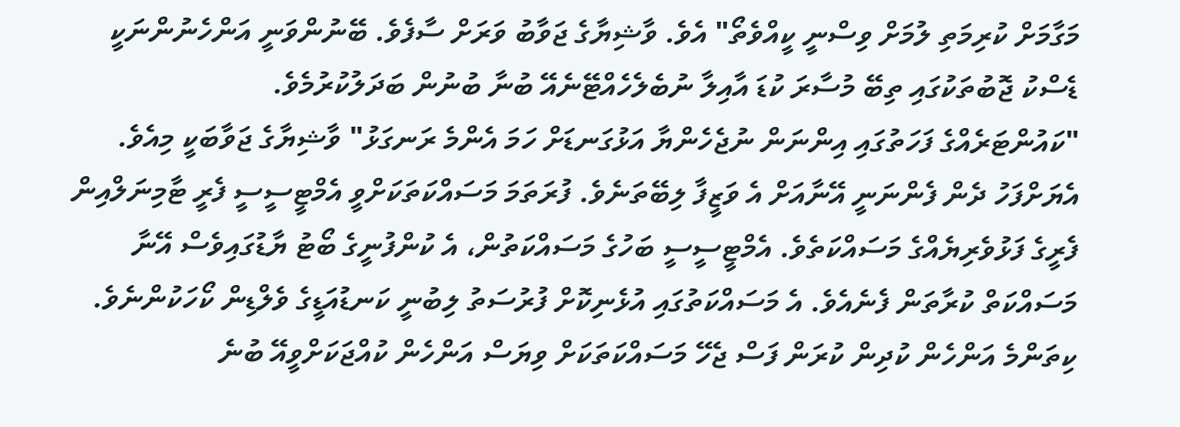މަގާމަށް ކުރިމަތި ލުމަށް ވިސްނީ ކީއްވެތޯ" އެވެ. ވާޝިޔާގެ ޖަވާބު ވަރަށް ސާފެވެ. ބޭނުންވަނީ އަންހެނުންނަކީ ޑެސްކު ޖޮބުތަކުގައި ތިބޭ މުސާރަ ކުޑަ އާއިލާ ނުބެލެހެއްޓޭނެއޭ ބުނާ ބުނުން ބަދަލުކުރުމެވެ.
"ކައުންޓަރެއްގެ ފަހަތުގައި އިންނަން ނުޖެހެންޔާ އަޅުގަނޑަށް ހަމަ އެންމެ ރަނގަޅު" ވާޝިޔާގެ ޖަވާބަކީ މިއެވެ.
އެޔަށްފަހު ދެން ފެންނަނީ އޭނާއަށް އެ ވަޒީފާ ލިބޭތަނެވެ. ފުރަތަމަ މަސައްކަތަކަށްވީ އެމްޓީސީސީ ފެރީ ޓާމިނަލްއިން ފެރީގެ ފަޅުވެރިޔެއްގެ މަސައްކަތެވެ. އެމްޓީސީސީ ބަހުގެ މަސައްކަތުން، އެ ކުންފުނީގެ ބޯޓު ޔާޑުގައިވެސް އޭނާ މަސައްކަތް ކުރާތަން ފެނެއެވެ. އެ މަސައްކަތުގައި އުޅެނިކޮށް ފުރުސަތު ލިބުނީ ކަނޑުއަޑީގެ ވެލްޑިން ކޯހަކުންނެވެ. ކިތަންމެ އަންހެން ކުދިން ކުރަން ފަސް ޖެހޭ މަސައްކަތަކަށް ވިޔަސް އަންހެން ކުއްޖަކަށްވީއޭ ބުނެ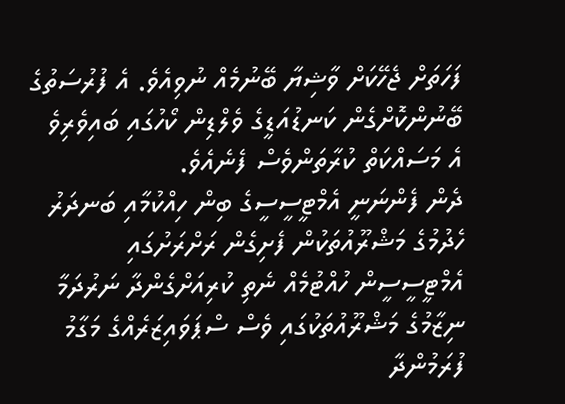ފަހަތަށް ޖެހޭކަށް ވާޝިޔާ ބޭނުމެއް ނުވިއެވެ. އެ ފުރުސަތުގެ ބޭނުންކޮށްގެން ކަނޑުއަޑީގެ ވެލްޑިން ކޯހުގައި ބައިވެރިވެ އެ މަސައްކަތް ކުރާތަންވެސް ފެނެއެވެ.
ދެން ފެންނަނީ އެމްޓީސީސީގެ ބިން ހިއްކުމާއި ބަނދަރު ހެދުމުގެ މަޝްރޫއުތަކުން ފެށިގެން ރަށްރަށުގައި އެމްޓީސީސީން ހުއްޓުމެއް ނެތި ކުރިއަށްގެންދާ ނަރުދަމާ ނިޒާމުގެ މަޝްރޫއުތަކުގައި ވެސް ސްޕަވައިޒަރެއްގެ މަގާމު ފުރަމުންދާ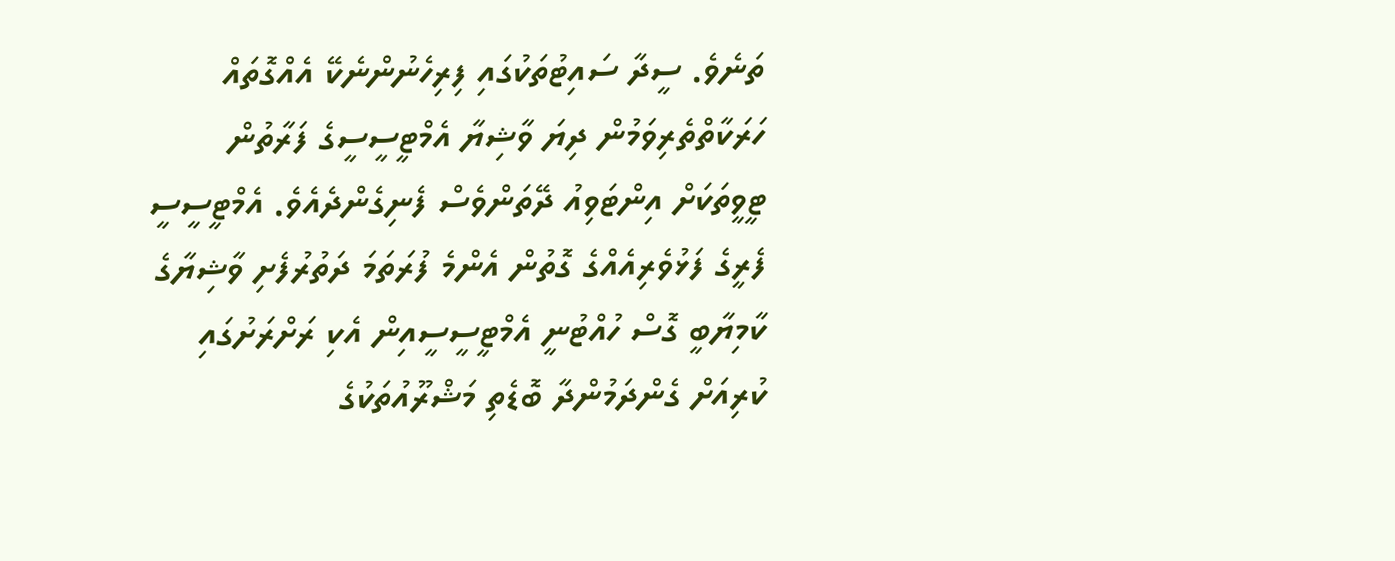ތަނެވެ. ސީދާ ސައިޓުތަކުގައި ފިރިހެނުންނެކޭ އެއްގޮތައް ހަރަކާތްތެރިވަމުން ދިޔަ ވާޝިޔާ އެމްޓީސީސީގެ ފަރާތުން ޓީވީތަކަށް އިންޓަވިއު ދޭތަންވެސް ފެނިގެންދެއެވެ. އެމްޓީސީސީ ފެރީގެ ފަޅުވެރިއެއްގެ ގޮތުން އެންމެ ފުރަތަމަ ދަތުރުފެށި ވާޝިޔާގެ ކާމިޔާބީ ގޮސް ހުއްޓުނީ އެމްޓީސީސީއިން އެކި ރަށްރަށުގައި ކުރިއަށް ގެންދަމުންދާ ބޮޑެތި މަޝްރޫއުތަކުގެ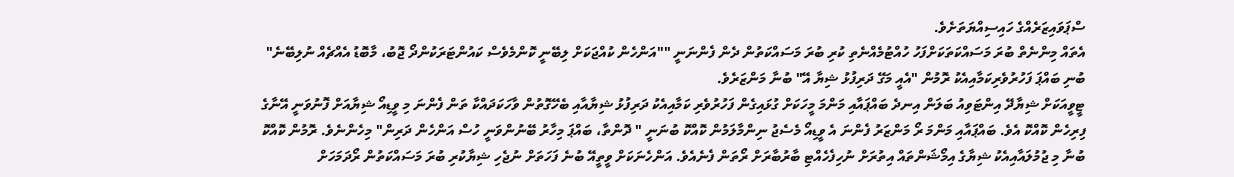ސްޕަވައިޒަރެއްގެ ހައިސިއްޔަތަށެވެ.
އެތައް މިންނެތް ބުރަ މަސައްކަތަކަށްފަހު ހުއްޓުމެއްނެތި ކުރި ބުރަ މަސައްކަތުން ދެން ފެންނަނީ ""އަންހެން ކުއްޖަކަށް ލިބޭނީ ކޮންމެވެސް ކައުންޓަރަކުންދޯ ޖޮބު، މާބޮޑު އެއްޗެއް ނުލިބޭނެ" ބުނި ބައްޕަ ފަހުރުވެރިކަމާއިއެކު ރޮމުން "އެއީ މަގޭ ދަރިފުޅު ޝިޔާ އޭ" ބުނާ މަންޒަރެވެ.
ޓީވީއަކަށް ޝިޔާދޭ އިންޓަވިއު ބަލަން އިނދެ ބައްޕައާއި މަންމަ މީހަކަށް ގުޅައިގެން ފަހުރުވެރި ކަމާއިއެކު ދަރިފުޅު ޝިޔާއާއި ބެހޭގޮތުން ވާހަކަދައްކާ ތަން ފެންނަ މި ވީޑިއޯ ޝިޔާއަށް ފޮނުވަނީ އޭނާގެ ފިރިހެން ކޮއްކޮ އެވެ. ބައްޕައާއި މަންމަ ރޯ މަންޒަރު ފެންނަ އެ ވީޑިއޯ މެސެޖު ނިންމާލަމުން ކޮއްކޮ ބުނަނީ " ދޮންތާ، ބައްޕަ މިހާރު ބޭނުންވަނީ ހުސް އަންހެން ދަރިން" މިހެންނެވެ. ރޮމުން ކޮއްކޮ ބުނާ މި ޖުމުލައާއިއެކު ޝިޔާގެ އިމޯޝަންތައް އިތުރަށް ނުހިފެހެއްޓި ބާރުބާރަށް ރޯތަން ފެނެއެވެ. އަންހެނަކަށް ވީތީއޭ ބުނެ ފަހަތަށް ނުޖެހި ޝިޔާކުރި ބުރަ މަސައްކަތުން ރޯދަމަހަށް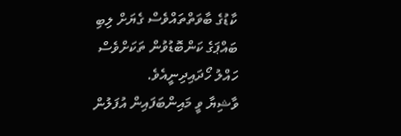ކާޑުގެ ބާވަތްތައްވެސް ގެޔަށް ލިބި ބައްޕަގެ ކަންބޮޑުވުން ތަކަށްވެސް ހައްލު ހޯދައިދިނީއެވެ.
ވާޝިޔާ ވީ މައިންބަފައިން އުފަލުން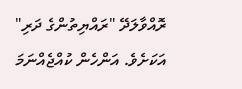ރޮއްވާލަދޭ "ރައްޔިތުންގެ ދަރި" އަކަށެވެ. އަންހެން ކުއްޖެއްނަމަ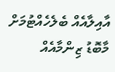އާއިލާއެއް ބެލެހެއްޓުމަށް މާބޮޑު ޒިންމާއެއް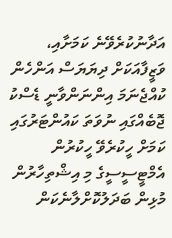އަދާނުކުރެވޭނެ ކަމަށާއި، ވަޒީފާއަކަށް ދިޔަޔަސް އަންހެން ކުއްޖެނަމަ އިންނަންވާނީ ޑެސްކު ޖޮބެއްގައި ނުވަތަ ކައުންޓަރުގައި ކަމަށް ހީކުރެވޭ ހީކުރުން އެމްޓީސީސީގެ މި އިޝްތިހާރުން މުޅިން ބަދަލުކޮށްލާނެކަން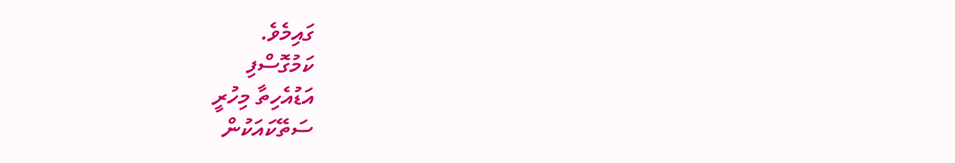ގައިމެވެ.
ކަމުގޮސްފި
އަޑުއެހިތާ މިހުރީ
ސަތޭކައަކުން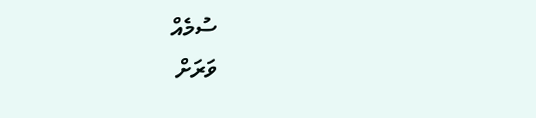ސުމެއް
ވަރަށް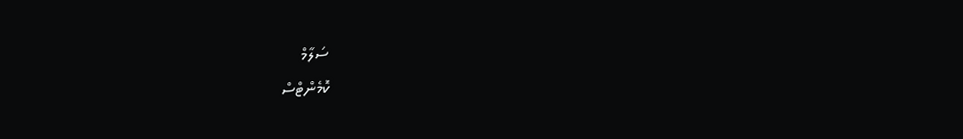ސަލާމް
ކޮމެންޓްސް